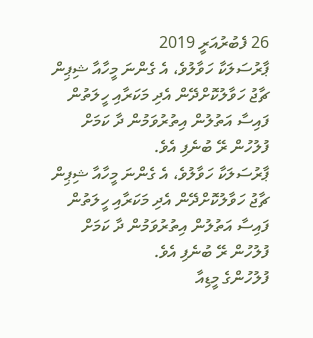26 ފެބުރުއަރީ 2019
ޕާރުސަލަކާ ހަވާލުވެ، އެ ގެންނަ މީހާއާ ޝިޕިން ޗާޖު ހަވާލުކޮށްދޭން އެދި މަކަރާއި ހީލަތުން ފައިސާ އަތުލުން އިތުރުވަމުން ދާ ކަމަށް ފުލުހުން ރޭ ބުނެފި އެވެ.
ޕާރުސަލަކާ ހަވާލުވެ، އެ ގެންނަ މީހާއާ ޝިޕިން ޗާޖު ހަވާލުކޮށްދޭން އެދި މަކަރާއި ހީލަތުން ފައިސާ އަތުލުން އިތުރުވަމުން ދާ ކަމަށް ފުލުހުން ރޭ ބުނެފި އެވެ.
ފުލުހުންގެ މީޑިއާ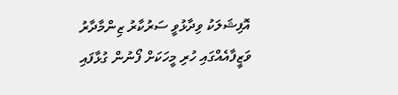އޮފިޝަލަކު ވިދާޅުވީ ސަރުކާރު ޒިންމާދާރު ވަޒީފާއެއްގައި ހުރި މީހަކަށް ފޯނުން ގުޅާފައި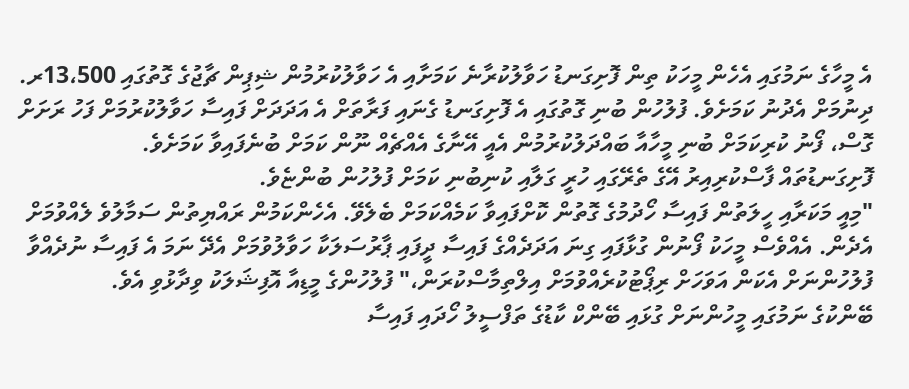އެ މީހާގެ ނަމުގައި އެހެން މީހަކު ތިން ފޮށިގަނޑު ހަވާލުކުރާނެ ކަމަށާއި އެ ހަވާލުކުރުމުން ޝިޕިން ޗާޖުގެ ގޮތުގައި 13،500ރ. ދިނުމަށް އެދުނު ކަމަށެވެ. ފުލުހުން ބުނި ގޮތުގައި އެ ފޮށިގަނޑު ގެނައި ފަރާތަށް އެ އަދަދަށް ފައިސާ ހަވާލުކުރުމަށް ފަހު ރަށަށް ގޮސް، ފޯނު ކުރިކަމަށް ބުނި މީހާއާ ބައްދަލުކުރުމުން އެއީ އޭނާގެ އެއްޗެއް ނޫން ކަމަށް ބުނެފައިވާ ކަމަށެވެ.
ފޮށިގަނޑުތައް ފާސްކުރިއިރު އޭގެ ތެރޭގައި ހުރީ ގަލާއި ކުނިބުނި ކަމަށް ފުލުހުން ބުންޏެވެ.
"މިއީ މަކަރާއި ހީލަތުން ފައިސާ ހޯދުމުގެ ގޮތުން ކޮށްފައިވާ ކަމެއްކަމަށް ބެލެވޭ. އެހެންކަމުން ރައްޔިތުން ސަމާލުވެ ލެއްވުމަށް އެދެން. އެއްވެސް މީހަކު ފޯނުން ގުޅާފައި ގިނަ އަދަދެއްގެ ފައިސާ ދީފައި ޕާރުސަލަކާ ހަވާލުވުމަށް އެދޭ ނަމަ އެ ފައިސާ ނުދެއްވާ ފުލުހުންނަށް އެކަން އަވަހަށް ރިޕޯޓުކުރެއްވުމަށް އިލްތިމާސްކުރަން،" ފުލުހުންގެ މީޑިއާ އޮފިޝަލަކު ވިދާޅުވި އެވެ.
ބޭންކުގެ ނަމުގައި މީހުންނަށް ގުޅައި ބޭންކް ކާޑުގެ ތަފްސީލު ހޯދައި ފައިސާ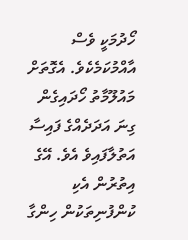ހޯދުމަކީ ވެސް އާއްމުކަމެކެވެ. އެގޮތަށް މައުލޫމާތު ހޯދައިގެން ގިނަ އަދަދެއްގެ ފައިސާ އަތުލާފައިވެ އެވެ. އޭގެ އިތުރުން އެކި ކުންފުނިތަކުން ހިންގާ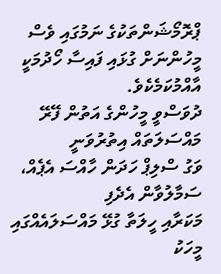ޕްރޮމޯޝަންތަކުގެ ނަމުގައި ވެސް މީހުންނަށް ގުޅައި ފައިސާ ހޯދުމަކީ އާއްމުކަމެކެވެ.
ދުވަސްވީ މީހުންގެ އަތުން ފޭރޭ މައްސަލަތައް އިތުރުވަނީ
ވަގު ސްލިޕް ހަދަން ހާއްސަ އެޕެއް، ސަމާލުވާން އެދެފި
މަކަރާއި ހީލަތާ ގުޅޭ މައްސަލައެއްގައި މީހަކު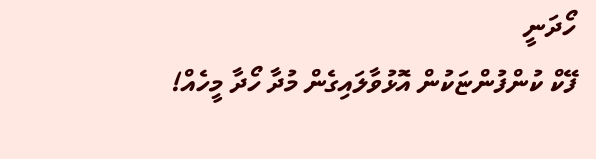ހޯދަނީ
ފޭކް ކުންފުންޏަކުން އޮޅުވާލައިގެން މުދާ ހޯދާ މީހެއް!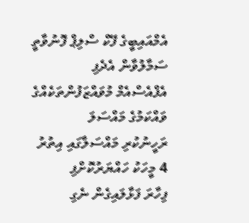އެމްއައިބީގެ ފޭކް ސްލިޕް ފޮނުވާތީ ސަމާލުވާން އެދެފި
އެފްއެސްއެމް މުވައްޒަފުންތަކެއްގެ ވައްކަމުގެ މައްސަލަ
ރަހީނުކުރި މައްސަލާގައި އިތުރު 4 މީހަކު ހައްޔަރުކޮށްފި
ފިހާރަ ފަޅާލައިގެން ނެގި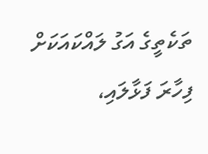ތަކެތީގެ އަގު ލައްކައަކަށް
ފިހާރަ ފަޅާލައި،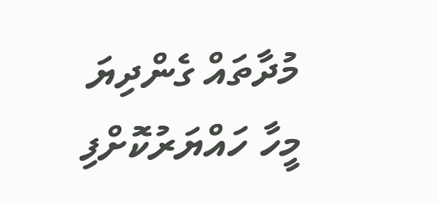މުދާތައް ގެންދިޔަ މީހާ ހައްޔަރުކޮށްފި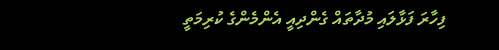ފިހާރަ ފަޅާލައި މުދާތައް ގެންދިއީ އެންމެންގެ ކުރިމަތީ